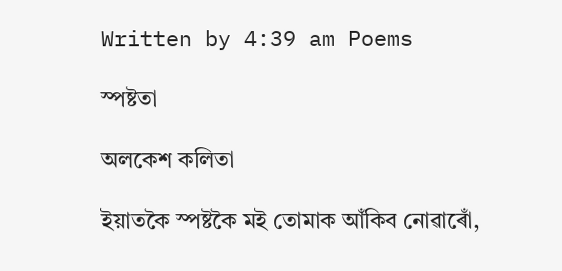Written by 4:39 am Poems

স্পষ্টতা

অলকেশ কলিতা

ইয়াতকৈ স্পষ্টকৈ মই তোমাক আঁকিব নোৱাৰোঁ,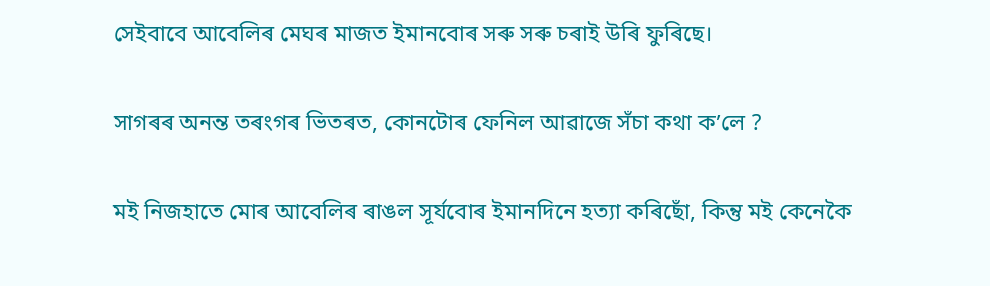সেইবাবে আবেলিৰ মেঘৰ মাজত ইমানবোৰ সৰু সৰু চৰাই উৰি ফুৰিছে।

সাগৰৰ অনন্ত তৰংগৰ ভিতৰত, কোনটোৰ ফেনিল আৱাজে সঁচা কথা ক’লে ?

মই নিজহাতে মোৰ আবেলিৰ ৰাঙল সূৰ্যবোৰ ইমানদিনে হত্যা কৰিছোঁ, কিন্তু মই কেনেকৈ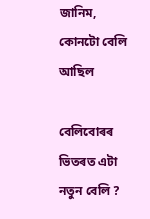জানিম, কোনটো বেলি আছিল

বেলিবোৰৰ ভিতৰত এটা নতুন বেলি ?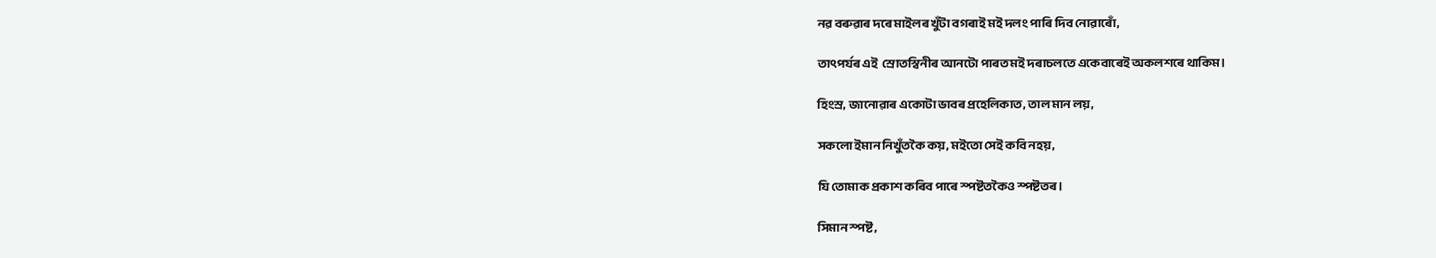নৱ বৰুৱাৰ দৰে মাইলৰ খুঁটা বগৰাই মই দলং পাৰি দিব নোৱাৰোঁ,

তাৎপৰ্যৰ এই  স্ৰোতস্বিনীৰ আনটো পাৰত মই দৰাচলতে একেবাৰেই অকলশৰে থাকিম।

হিংস্ৰ, জানোৱাৰ একোটা ভাবৰ প্ৰহেলিকাত, তাল মান লয়,

সকলো ইমান নিখুঁতকৈ কয়, মইতো সেই কবি নহয়,

যি তোমাক প্ৰকাশ কৰিব পাৰে স্পষ্টতকৈও স্পষ্টতৰ।

সিমান স্পষ্ট,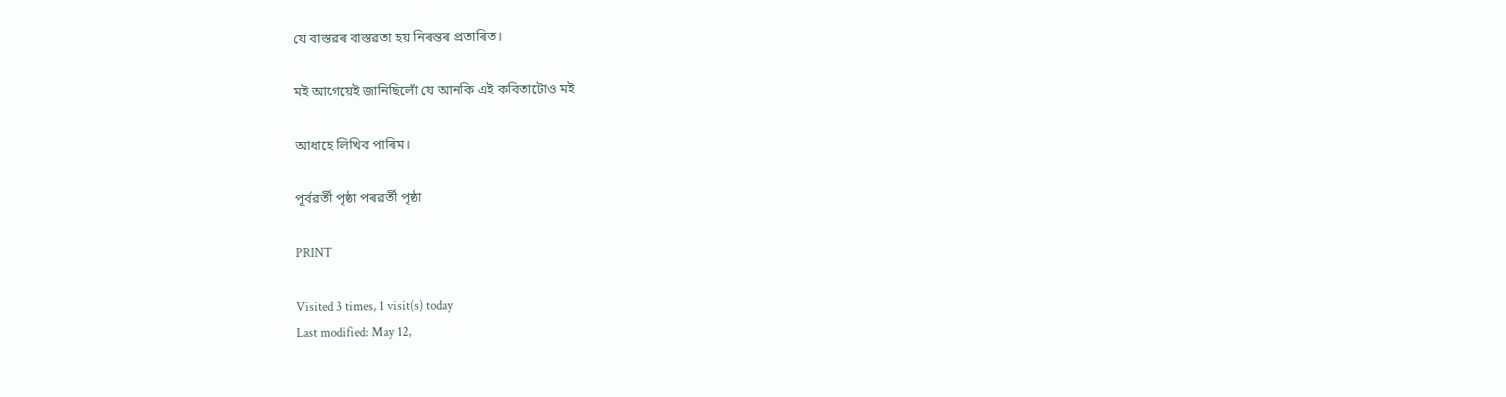যে বাস্তৱৰ বাস্তৱতা হয় নিৰন্তৰ প্ৰতাৰিত।

মই আগেয়েই জানিছিলোঁ যে আনকি এই কবিতাটোও মই

আধাহে লিখিব পাৰিম।

পূৰ্বৱৰ্তী পৃষ্ঠা পৰৱৰ্তী পৃষ্ঠা

PRINT

Visited 3 times, 1 visit(s) today
Last modified: May 12,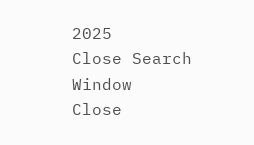2025
Close Search Window
Close